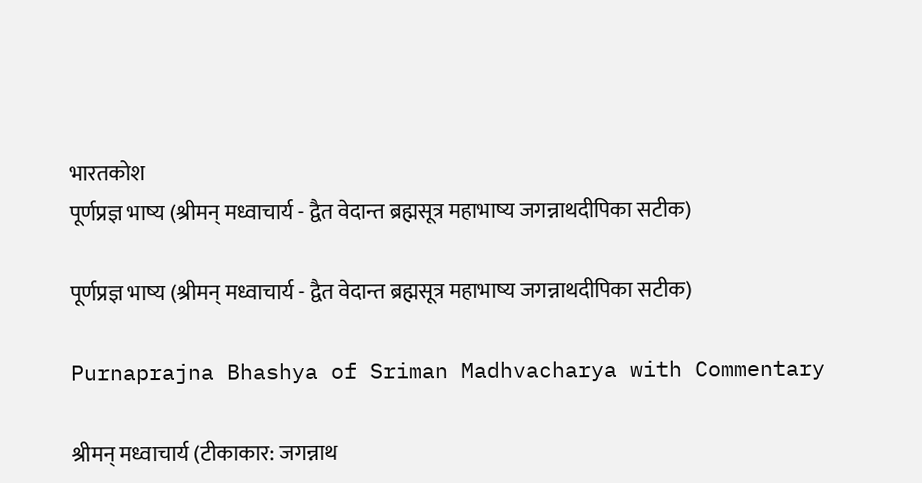भारतकोश
पूर्णप्रज्ञ भाष्य (श्रीमन् मध्वाचार्य - द्वैत वेदान्त ब्रह्मसूत्र महाभाष्य जगन्नाथदीपिका सटीक)

पूर्णप्रज्ञ भाष्य (श्रीमन् मध्वाचार्य - द्वैत वेदान्त ब्रह्मसूत्र महाभाष्य जगन्नाथदीपिका सटीक)

Purnaprajna Bhashya of Sriman Madhvacharya with Commentary

श्रीमन् मध्वाचार्य (टीकाकार: जगन्नाथ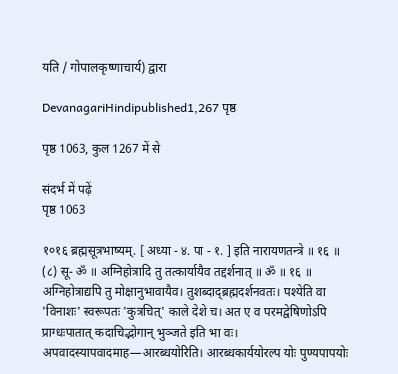यति / गोपालकृष्णाचार्य) द्वारा

DevanagariHindipublished1,267 पृष्ठ

पृष्ठ 1063, कुल 1267 में से

संदर्भ में पढ़ें
पृष्ठ 1063

१०१६ ब्रह्मसूत्रभाष्यम्. [ अध्या - ४. पा - १. ] इति नारायणतन्त्रे ॥ १६ ॥ (८) सू- ॐ ॥ अग्निहोत्रादि तु तत्कार्यायैव तद्दर्शनात् ॥ ॐ ॥ १६ ॥ अग्निहोत्राद्यपि तु मोक्षानुभावायैव। तुशब्दाद्ब्रह्मदर्शनवतः। पश्येति वा 'विनाशः' स्वरूपतः 'कुत्रचित्' काले देशे च। अत ए व परमद्वेषिणोऽपि प्राग्धःपातात् कदाचिद्भोगान् भुञ्जते इति भा वः। अपवादस्यापवादमाह—आरब्धयोरिति। आरब्धकार्ययोरल्प योः पुण्यपापयोः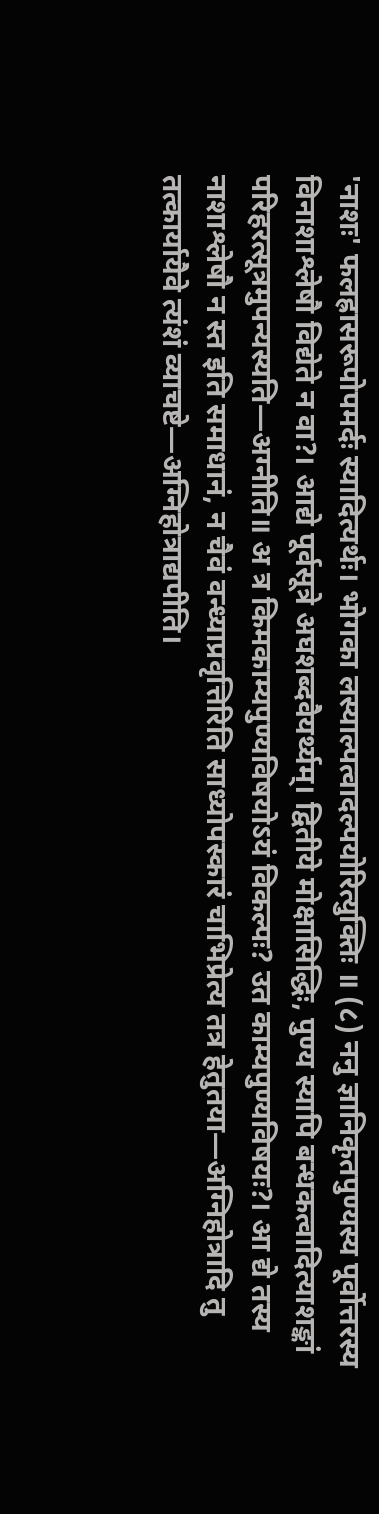'नाशः' फलह्रासरूपोपमर्दः स्यादित्यर्थः। भोगका लस्याल्पत्वादल्पयोरित्युक्तिः ॥ (८) ननु ज्ञानिकृतपुण्यस्य पूर्वोत्तरस्य विनाशाश्लेषौ विद्येते न वा?। आद्ये पूर्वसूत्रे अघशब्दवैयर्थ्यम्। द्वितीये मोक्षासिद्धिः, पुण्य स्यापि बन्धकत्वादित्याशङ्कां परिहरत्सूत्रमुपन्यस्यति—अग्नीति॥ अ त्र किमकाम्यपुण्यविषयोऽयं विकल्पः? उत काम्यपुण्यविषयः?। आ द्ये तस्य नाशाश्लेषौ न स्त इति समाधानं, न चैवं वन्ध्याप्रवृत्तिरिति साध्योपस्कारं चाभिप्रेत्य तत्र हेतुतया—अग्निहोत्रादि तु तत्कार्यायैवे त्यंशं व्याचष्टे—अग्निहोत्राद्यपीति।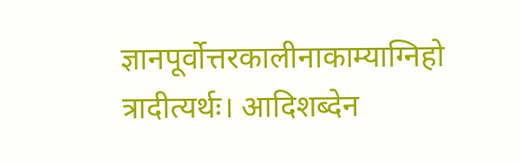ज्ञानपूर्वोत्तरकालीनाकाम्याग्निहो त्रादीत्यर्थः। आदिशब्देन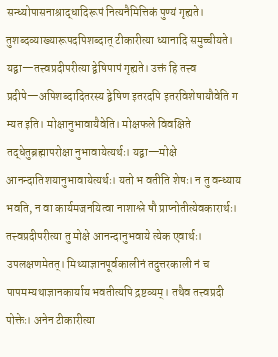सन्ध्योपासनाश्राद्धादिरूपं नित्यनैमित्तिकं पुण्यं गृह्यते। तुशब्दव्याख्यारूपदपिशब्दात् टीकारीत्या ध्यानादि समुच्चीयते। यद्वा—तत्त्वप्रदीपरीत्या द्वेषिपापं गृह्यते। उक्तं हि तत्त्व प्रदीपे—अपिशब्दादितरस्य द्वेषिण इतरदपि इतरविशेषायौवेति ग म्यत इति। मोक्षानुभावायैवेति। मोक्षफले विवक्षिते तद्धेतुब्रह्मापरोक्षा नुभावायेत्यर्थः। यद्वा—मोक्षे आनन्दातिशयानुभावायेत्यर्थः। यतो भ वतीति शेषः। न तु वन्ध्याय भवति, न वा कार्यमजनयित्वा नाशाश्ले षौ प्राप्नोतीत्येवकारार्थः। तत्त्वप्रदीपरीत्या तु मोक्षे आनन्दानुभवाये त्येक एवार्थः। उपलक्षणमेतत्। मिथ्याज्ञानपूर्वकालीनं तदुत्तरकाली नं च पापमम्यथाज्ञानकार्याय भवतीत्यपि द्रष्टव्यम्। तथैव तत्त्वप्रदी पोक्तेः। अनेन टीकारीत्या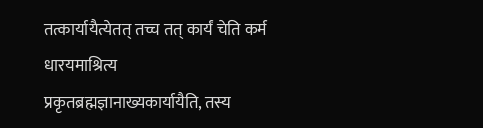तत्कार्यायैत्येतत् तच्च तत् कार्यं चेति कर्म धारयमाश्रित्य प्रकृतब्रह्मज्ञानाख्यकार्यायैति, तस्य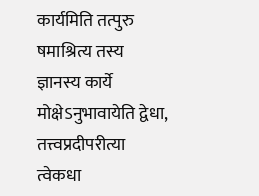कार्यमिति तत्पुरु षमाश्रित्य तस्य ज्ञानस्य कार्ये मोक्षेऽनुभावायेति द्वेधा, तत्त्वप्रदीपरीत्या त्वेकधा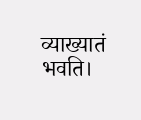व्याख्यातं भवति।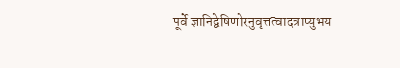पूर्वे ज्ञानिद्वेषिणोरनुवृत्तत्वादत्राप्युभय